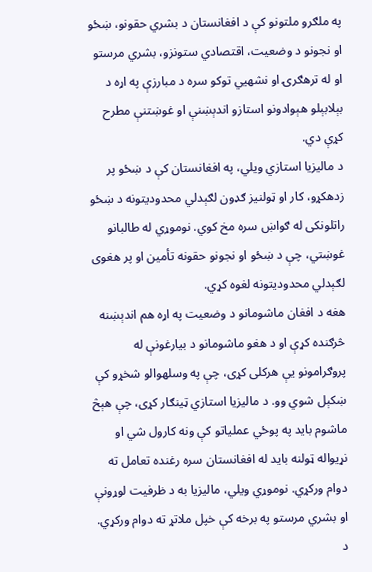په ملګرو ملتونو کې د افغانستان د بشري حقونو، ښځو او نجونو د وضعیت، اقتصادي ستونزو، بشري مرستو او له ترهګرۍ او نشهيي توکو سره د مبارزې په اړه د بېلابېلو هېوادونو استازو اندېښنې او غوښتنې مطرح کړې دي.
د مالیزیا استازي ویلي، په افغانستان کې د ښځو پر زدهکړو، کار او ټولنیز ګډون لګېدلي محدودیتونه د ښځو راتلونکی له ګواښ سره مخ کوي. نوموړي له طالبانو غوښتي، چې د ښځو او نجونو حقونه تأمین او پر هغوی لګېدلي محدودیتونه لغوه کړي.
هغه د افغان ماشومانو د وضعیت په اړه هم اندېښنه څرګنده کړې او د هغو ماشومانو د بیارغونې له پروګرامونو یې هرکلی کړی، چې په وسلهوالو شخړو کې ښکېل شوي وو. د مالیزیا استازي ټینګار کړی، چې هېڅ ماشوم باید په پوځي عملیاتو کې ونه کارول شي او نړیواله ټولنه باید له افغانستان سره رغنده تعامل ته دوام ورکړي. نوموړي ویلي، مالیزیا به د ظرفیت لوړونې او بشري مرستو په برخه کې خپل ملاتړ ته دوام ورکړي.
د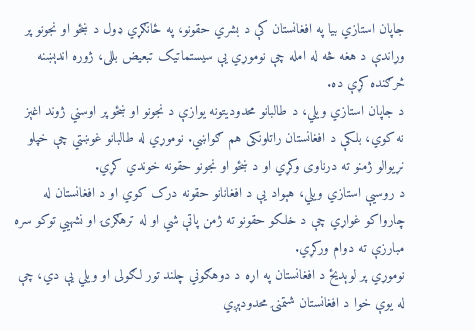جاپان استازي بیا په افغانستان کې د بشري حقونو، په ځانګړي ډول د ښځو او نجونو پر وړاندې د هغه څه له امله چې نوموړي یې سیستماتیک تبعیض بللی، ژوره اندېښنه څرګنده کړې ده.
د جاپان استازي ویلي، د طالبانو محدودیتونه یوازې د نجونو او ښځو پر اوسني ژوند اغېز نه کوي، بلکې د افغانستان راتلونکی هم ګواښي. نوموړي له طالبانو غوښتي چې خپلو نړیوالو ژمنو ته درناوی وکړي او د ښځو او نجونو حقونه خوندي کړي.
د روسیې استازي ویلي، هېواد یې د افغانانو حقونه درک کوي او د افغانستان له چارواکو غواړي چې د خلکو حقونو ته ژمن پاتې شي او له ترهګرۍ او نشهيي توکو سره مبارزې ته دوام ورکړي.
نوموړي پر لوېدیځ د افغانستان په اړه د دوهګوني چلند تور لګولی او ویلي یې دي، چې له یوې خوا د افغانستان شتمنۍ محدودېږي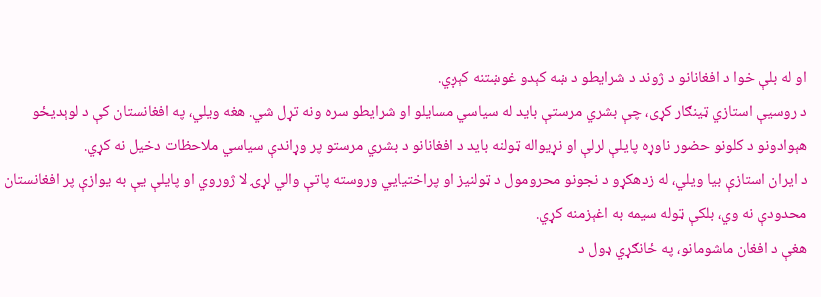او له بلې خوا د افغانانو د ژوند د شرایطو د ښه کېدو غوښتنه کېږي.
د روسیې استازي ټینګار کړی، چې بشري مرستې باید له سیاسي مسایلو او شرایطو سره ونه تړل شي. هغه ویلي، په افغانستان کې د لوېدیځو هېوادونو د کلونو حضور ناوړه پایلې لرلې او نړیواله ټولنه باید د افغانانو د بشري مرستو پر وړاندې سیاسي ملاحظات دخیل نه کړي.
د ایران استازې بیا ویلي، له زدهکړو د نجونو محرومول د ټولنیز او پراختیایي وروسته پاتې والي لړۍ لا ژوروي او پایلې یې به یوازې پر افغانستان محدودې نه وي، بلکې ټوله سیمه به اغېزمنه کړي.
هغې د افغان ماشومانو، په ځانګړي ډول د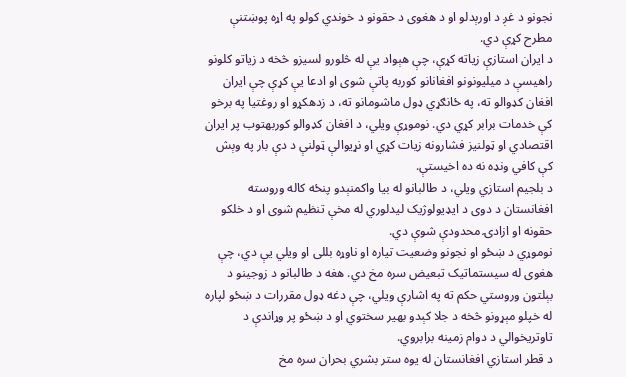نجونو د غږ د اورېدلو او د هغوی د حقونو د خوندي کولو په اړه پوښتنې مطرح کړې دي.
د ایران استازې زیاته کړې، چې هېواد یې له څلورو لسیزو څخه د زیاتو کلونو راهیسې د میلیونونو افغانانو کوربه پاتې شوی او ادعا یې کړې چې ایران افغان کډوالو ته، په ځانګړي ډول ماشومانو ته، د زدهکړو او روغتیا په برخو کې خدمات برابر کړي دي. نوموړې ویلي، د افغان کډوالو کوربهتوب پر ایران اقتصادي او ټولنیز فشارونه زیات کړي او نړیوالې ټولنې د دې بار په وېش کې کافي ونډه نه ده اخیستې.
د بلجیم استازي ویلي، د طالبانو له بیا واکمنېدو پنځه کاله وروسته افغانستان د دوی د ایډیولوژیک لیدلوري له مخې تنظیم شوی او د خلکو حقونه او ازادۍ محدودې شوې دي.
نوموړي د ښځو او نجونو وضعیت تیاره او ناوړه بللی او ویلي یې دي، چې هغوی له سیستماتیک تبعیض سره مخ دي. هغه د طالبانو د زوجینو د بېلتون وروستي حکم ته په اشارې ویلي، چې دغه ډول مقررات د ښځو لپاره له خپلو مېړونو څخه د جلا کېدو بهیر سختوي او د ښځو پر وړاندې د تاوتریخوالي د دوام زمینه برابروي.
د قطر استازي افغانستان له یوه ستر بشري بحران سره مخ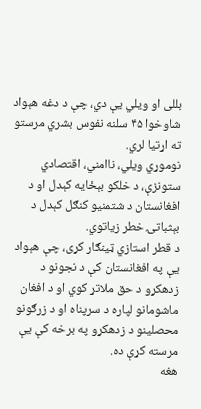بللی او ویلي یې دي، چې د دغه هېواد شاوخوا ۴۵ سلنه نفوس بشري مرستو ته اړتیا لري.
نوموړي ویلي، ناامني، اقتصادي ستونزې، د خلکو بېځایه کېدل او د افغانستان د شتمنیو کنګل کېدل د بېثباتۍ خطر زیاتوي.
د قطر استازي ټینګار کړی، چې هېواد یې په افغانستان کې د نجونو د زدهکړو د حق ملاتړ کوي او د افغان ماشومانو لپاره د سرپناه او د زرګونو محصلینو د زدهکړو په برخه کې یې مرسته کړې ده.
هغه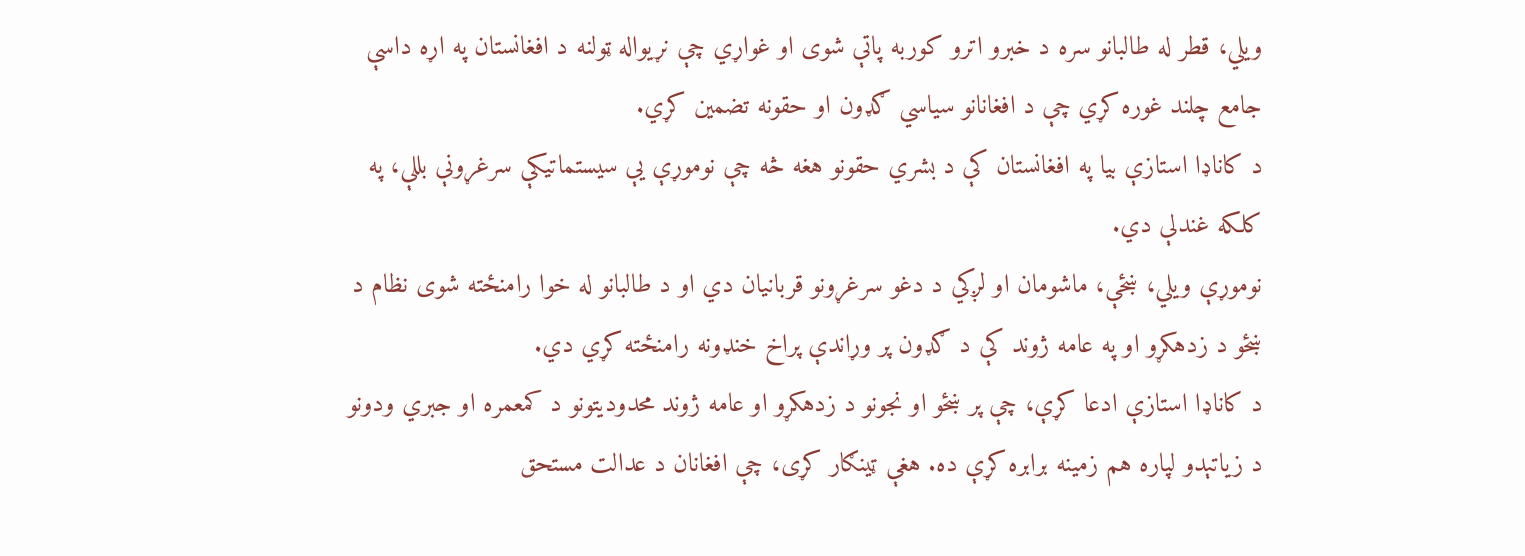ویلي، قطر له طالبانو سره د خبرو اترو کوربه پاتې شوی او غواړي چې نړیواله ټولنه د افغانستان په اړه داسې جامع چلند غوره کړي چې د افغانانو سیاسي ګډون او حقونه تضمین کړي.
د کاناډا استازې بیا په افغانستان کې د بشري حقونو هغه څه چې نوموړې یې سیستماتیکې سرغړونې بللې، په کلکه غندلې دي.
نوموړې ویلي، ښځې، ماشومان او لږکي د دغو سرغړونو قربانیان دي او د طالبانو له خوا رامنځته شوی نظام د ښځو د زدهکړو او په عامه ژوند کې د ګډون پر وړاندې پراخ خنډونه رامنځته کړي دي.
د کاناډا استازې ادعا کړې، چې پر ښځو او نجونو د زدهکړو او عامه ژوند محدودیتونو د کمعمره او جبري ودونو د زیاتېدو لپاره هم زمینه برابره کړې ده. هغې ټینګار کړی، چې افغانان د عدالت مستحق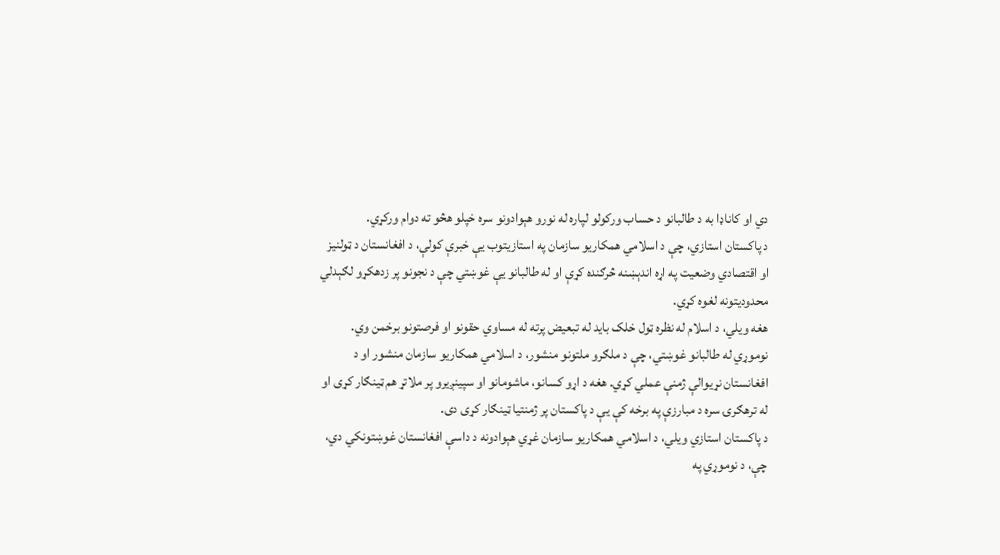دي او کاناډا به د طالبانو د حساب ورکولو لپاره له نورو هېوادونو سره خپلو هڅو ته دوام ورکړي.
د پاکستان استازي، چې د اسلامي همکاریو سازمان په استازیتوب یې خبرې کولې، د افغانستان د ټولنیز او اقتصادي وضعیت په اړه اندېښنه څرګنده کړې او له طالبانو یې غوښتي چې د نجونو پر زدهکړو لګېدلي محدودیتونه لغوه کړي.
هغه ویلي، د اسلام له نظره ټول خلک باید له تبعیض پرته له مساوي حقونو او فرصتونو برخمن وي.
نوموړي له طالبانو غوښتي، چې د ملګرو ملتونو منشور، د اسلامي همکاریو سازمان منشور او د افغانستان نړیوالې ژمنې عملي کړي. هغه د اړو کسانو، ماشومانو او سپینږیرو پر ملاتړ هم ټینګار کړی او له ترهګرۍ سره د مبارزې په برخه کې یې د پاکستان پر ژمنتیا ټینګار کړی دی.
د پاکستان استازي ویلي، د اسلامي همکاریو سازمان غړي هېوادونه د داسې افغانستان غوښتونکي دي، چې، د نوموړي په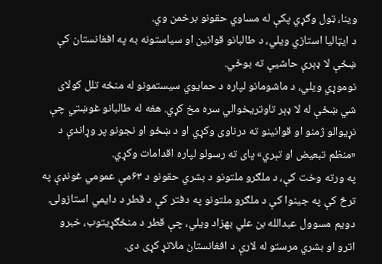وینا، ټول وګړي پکې له مساوي حقونو برخمن وي.
د ایټالیا استازي ویلي، د طالبانو قوانین او سیاستونه به په افغانستان کې ښځې لا ډېرې حاشیې ته بوځي.
نوموړي ویلي، د ماشومانو لپاره د حمایوي سیستمونو له منځه تلل کولای شي ښځې له لا ډېر تاوتریخوالي سره مخ کړي. هغه له طالبانو غوښتي چې نړیوالو ژمنو او قوانینو ته درناوی وکړي او د ښځو او نجونو پر وړاندې د «منظم تبعیض او تېري» پای ته رسولو لپاره اقدامات وکړي.
په ورته وخت کې، د ملګرو ملتونو د بشري حقونو د ۶۳مې عمومي غونډې په ترڅ کې په جینوا کې د ملګرو ملتونو په دفتر کې د قطر د دایمي استازولۍ دویم مسوول عبدالله بن علي بهزاد ویلي، چې قطر د منځګړیتوب، خبرو اترو او بشري مرستو له لارې د افغانستان ملاتړ کړی دی.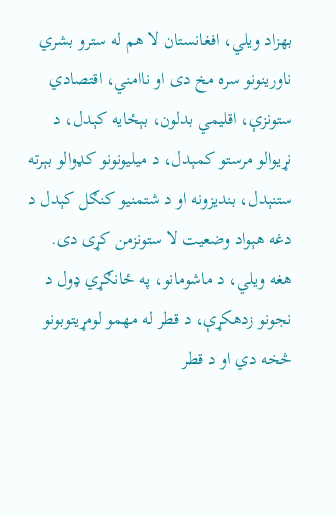بهزاد ویلي، افغانستان لا هم له سترو بشري ناورینونو سره مخ دی او ناامني، اقتصادي ستونزې، اقلیمي بدلون، بېځایه کېدل، د نړیوالو مرستو کمېدل، د میلیونونو کډوالو بېرته ستنېدل، بندیزونه او د شتمنیو کنګل کېدل د دغه هېواد وضعیت لا ستونزمن کړی دی.
هغه ویلي، د ماشومانو، په ځانګړي ډول د نجونو زدهکړې، د قطر له مهمو لومړیتوبونو څخه دي او د قطر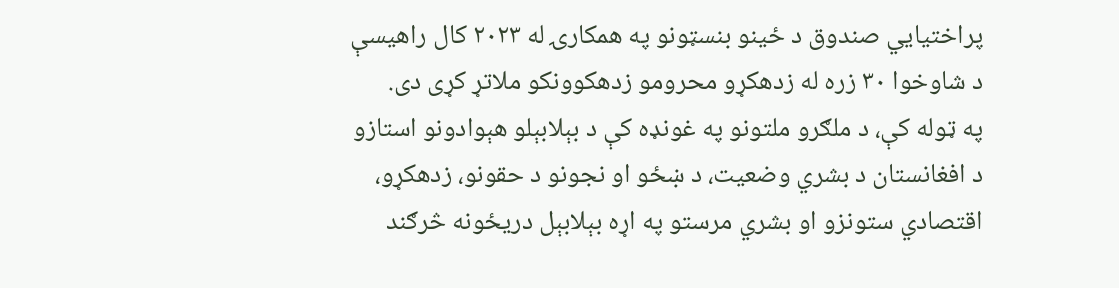پراختیایي صندوق د ځینو بنسټونو په همکارۍ له ۲۰۲۳ کال راهیسې د شاوخوا ۳۰ زره له زدهکړو محرومو زدهکوونکو ملاتړ کړی دی.
په ټوله کې، د ملګرو ملتونو په غونډه کې د بېلابېلو هېوادونو استازو د افغانستان د بشري وضعیت، د ښځو او نجونو د حقونو، زدهکړو، اقتصادي ستونزو او بشري مرستو په اړه بېلابېل دریځونه څرګند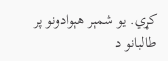کړي. یو شمېر هېوادونو پر طالبانو د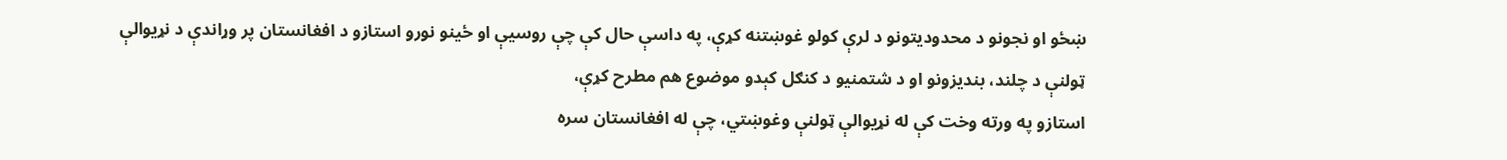ښځو او نجونو د محدودیتونو د لرې کولو غوښتنه کړې، په داسې حال کې چې روسیې او ځینو نورو استازو د افغانستان پر وړاندې د نړیوالې ټولنې د چلند، بندیزونو او د شتمنیو د کنګل کېدو موضوع هم مطرح کړې،
استازو په ورته وخت کې له نړیوالې ټولنې وغوښتي، چې له افغانستان سره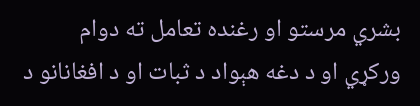بشري مرستو او رغنده تعامل ته دوام ورکړي او د دغه هېواد د ثبات او د افغانانو د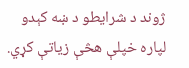ژوند د شرایطو د ښه کېدو لپاره خپلې هڅې زیاتې کړي.